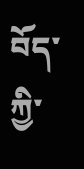བོད་ཀྱི་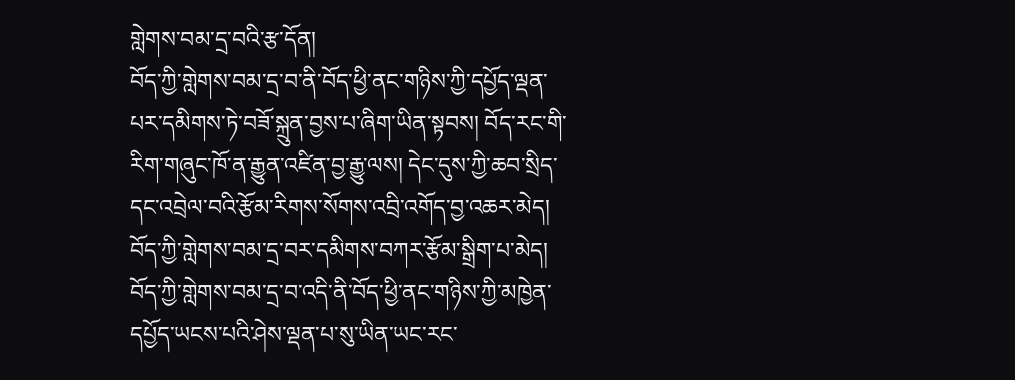གླེགས་བམ་དྲ་བའི་རྩ་དོན།
བོད་ཀྱི་གླེགས་བམ་དྲ་བ་ནི་བོད་ཕྱི་ནང་གཉིས་ཀྱི་དཔྱོད་ལྡན་པར་དམིགས་ཏེ་བཟོ་སྐྲུན་བྱས་པ་ཞིག་ཡིན་སྟབས། བོད་རང་གི་རིག་གཞུང་ཁོ་ན་རྒྱུན་འཛིན་བྱ་རྒྱུ་ལས། དེང་དུས་ཀྱི་ཆབ་སྲིད་དང་འབྲེལ་བའི་རྩོམ་རིགས་སོགས་འབྲི་འགོད་བྱ་འཆར་མེད།
བོད་ཀྱི་གླེགས་བམ་དྲ་བར་དམིགས་བཀར་རྩོམ་སྒྲིག་པ་མེད།
བོད་ཀྱི་གླེགས་བམ་དྲ་བ་འདི་ནི་བོད་ཕྱི་ནང་གཉིས་ཀྱི་མཁྱེན་དཔྱོད་ཡངས་པའི་ཤེས་ལྡན་པ་སུ་ཡིན་ཡང་རང་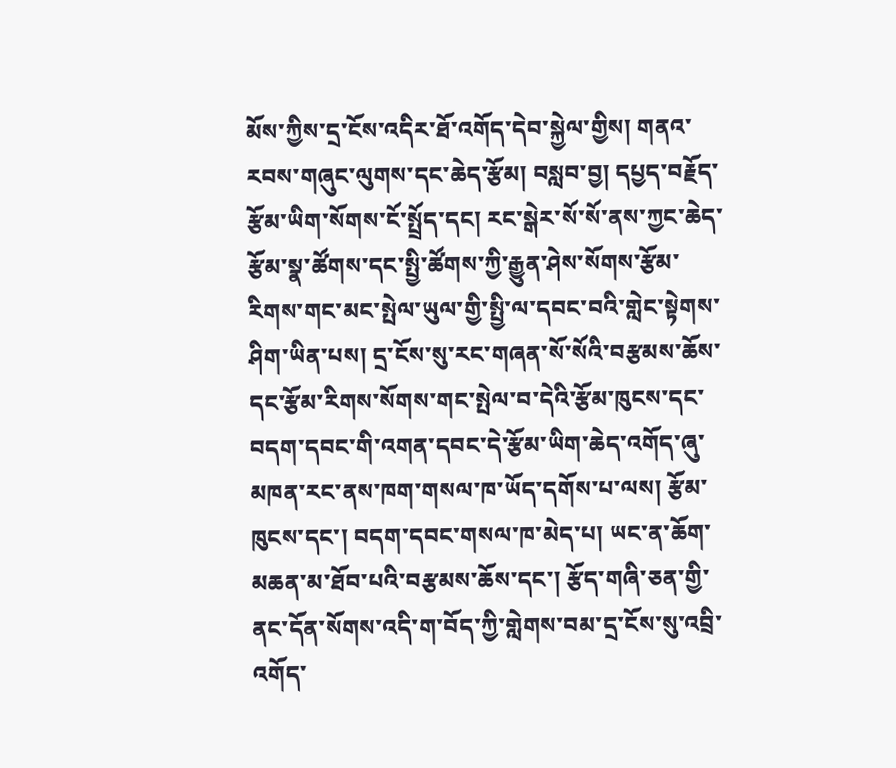མོས་ཀྱིས་དྲ་ངོས་འདིར་ཐོ་འགོད་དེབ་སྐྱེལ་གྱིས། གནའ་རབས་གཞུང་ལུགས་དང་ཆེད་རྩོམ། བསླབ་བྱ། དཔྱད་བརྗོད་རྩོམ་ཡིག་སོགས་ངོ་སྤྲོད་དང། རང་སྒེར་སོ་སོ་ནས་ཀྱང་ཆེད་རྩོམ་སྣ་ཚོགས་དང་སྤྱི་ཚོགས་ཀྱི་རྒྱུན་ཤེས་སོགས་རྩོམ་རིགས་གང་མང་སྤེལ་ཡུལ་གྱི་སྤྱི་ལ་དབང་བའི་གླེང་སྟེགས་ཤིག་ཡིན་པས། དྲ་ངོས་སུ་རང་གཞན་སོ་སོའི་བརྩམས་ཆོས་དང་རྩོམ་རིགས་སོགས་གང་སྤེལ་བ་དེའི་རྩོམ་ཁུངས་དང་བདག་དབང་གི་འགན་དབང་དེ་རྩོམ་ཡིག་ཆེད་འགོད་ཞུ་མཁན་རང་ནས་ཁག་གསལ་ཁ་ཡོད་དགོས་པ་ལས། རྩོམ་ཁུངས་དང་། བདག་དབང་གསལ་ཁ་མེད་པ། ཡང་ན་ཆོག་མཆན་མ་ཐོབ་པའི་བརྩམས་ཆོས་དང་། རྩོད་གཞི་ཅན་གྱི་ནང་དོན་སོགས་འདི་ག་བོད་ཀྱི་གླེགས་བམ་དྲ་ངོས་སུ་འབྲི་འགོད་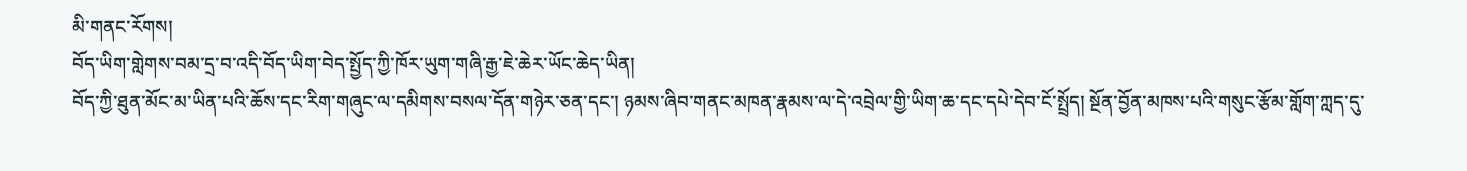མི་གནང་རོགས།
བོད་ཡིག་གླེགས་བམ་དྲ་བ་འདི་བོད་ཡིག་བེད་སྤྱོད་ཀྱི་ཁོར་ཡུག་གཞི་རྒྱ་ཇེ་ཆེར་ཡོང་ཆེད་ཡིན།
བོད་ཀྱི་ཐུན་མོང་མ་ཡིན་པའི་ཆོས་དང་རིག་གཞུང་ལ་དམིགས་བསལ་དོན་གཉེར་ཅན་དང་། ཉམས་ཞིབ་གནང་མཁན་རྣམས་ལ་དེ་འབྲེལ་གྱི་ཡིག་ཆ་དང་དཔེ་དེབ་ངོ་སྤྲོད། སྔོན་བྱོན་མཁས་པའི་གསུང་རྩོམ་གློག་ཀླད་དུ་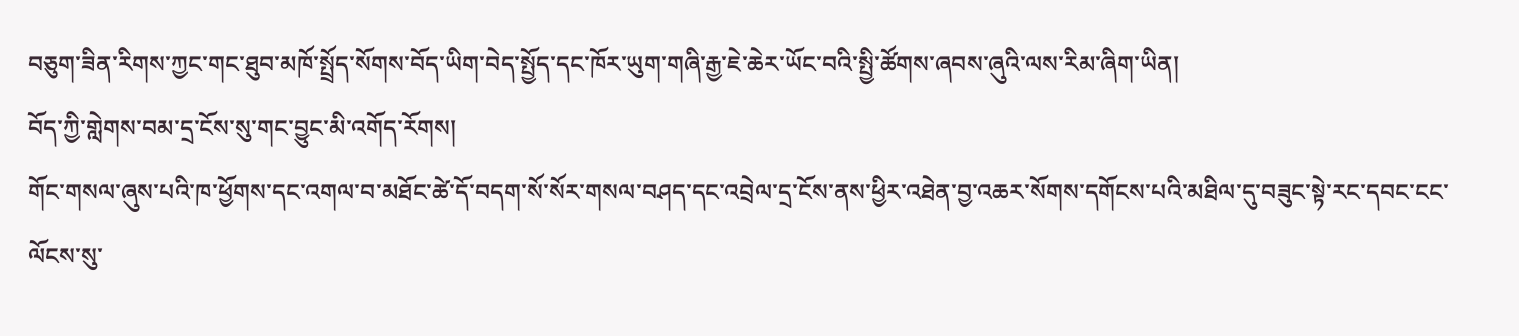བཅུག་ཟིན་རིགས་ཀྱང་གང་ཐུབ་མཁོ་སྤྲོད་སོགས་བོད་ཡིག་བེད་སྤྱོད་དང་ཁོར་ཡུག་གཞི་རྒྱ་ཇེ་ཆེར་ཡོང་བའི་སྤྱི་ཚོགས་ཞབས་ཞུའི་ལས་རིམ་ཞིག་ཡིན།
བོད་ཀྱི་གླེགས་བམ་དྲ་ངོས་སུ་གང་བྱུང་མི་འགོད་རོགས།
གོང་གསལ་ཞུས་པའི་ཁ་ཕྱོགས་དང་འགལ་བ་མཐོང་ཚེ་དོ་བདག་སོ་སོར་གསལ་བཤད་དང་འབྲེལ་དྲ་ངོས་ནས་ཕྱིར་འཐེན་བྱ་འཆར་སོགས་དགོངས་པའི་མཐིལ་དུ་བཟུང་སྟེ་རང་དབང་ངང་ལོངས་སུ་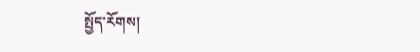སྤྱོད་རོགས།